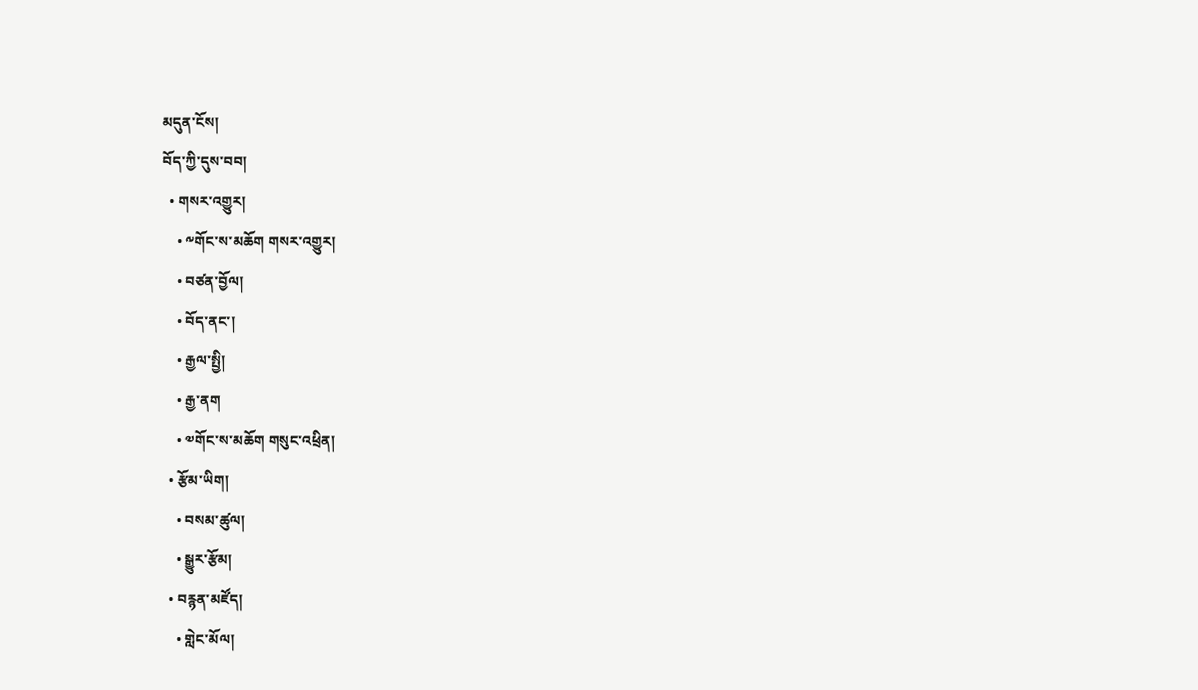མདུན་ངོས།
བོད་ཀྱི་དུས་བབ།
  • གསར་འགྱུར།
    • ༸གོང་ས་མཆོག གསར་འགྱུར།
    • བཙན་བྱོལ།
    • བོད་ནང་།
    • རྒྱལ་སྤྱི།
    • རྒྱ་ནག
    • ༧གོང་ས་མཆོག གསུང་འཕྲིན།
  • རྩོམ་ཡིག།
    • བསམ་ཚུལ།
    • སྒྱུར་རྩོམ།
  • བརྙན་མཛོད།
    • གླེང་མོལ།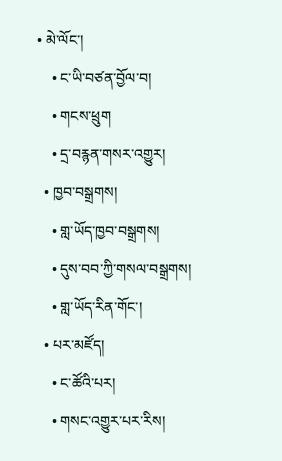• མེ་ལོང་།
    • ང་ཡི་བཙན་བྱོལ་བ།
    • གངས་ཕྲུག
    • དྲ་བརྙན་གསར་འགྱུར།
  • ཁྱབ་བསྒྲགས།
    • གླ་ཡོད་ཁྱབ་བསྒྲགས།
    • དུས་བབ་ཀྱི་གསལ་བསྒྲགས།
    • གླ་ཡོད་རིན་གོང་།
  • པར་མཛོད།
    • ང་ཚོའི་པར།
    • གསང་འགྱུར་པར་རིས།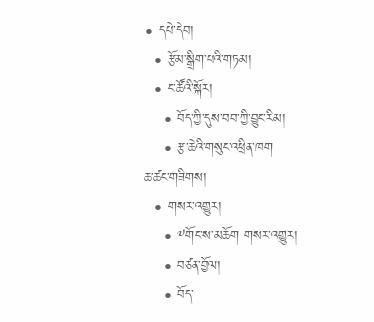• དཔེ་དེབ།
  • རྩོམ་སྒྲིག་པའི་གཏམ།
  • ང་ཚོའི་སྐོར།
    • བོད་ཀྱི་དུས་བབ་ཀྱི་བྱུང་རིམ།
    • རྩ་ཆེའི་གསུང་འཕྲིན་ཁག
ཆ་ཚང་གཟིགས།
  • གསར་འགྱུར།
    • ༸གོང་ས་མཆོག གསར་འགྱུར།
    • བཙན་བྱོལ།
    • བོད་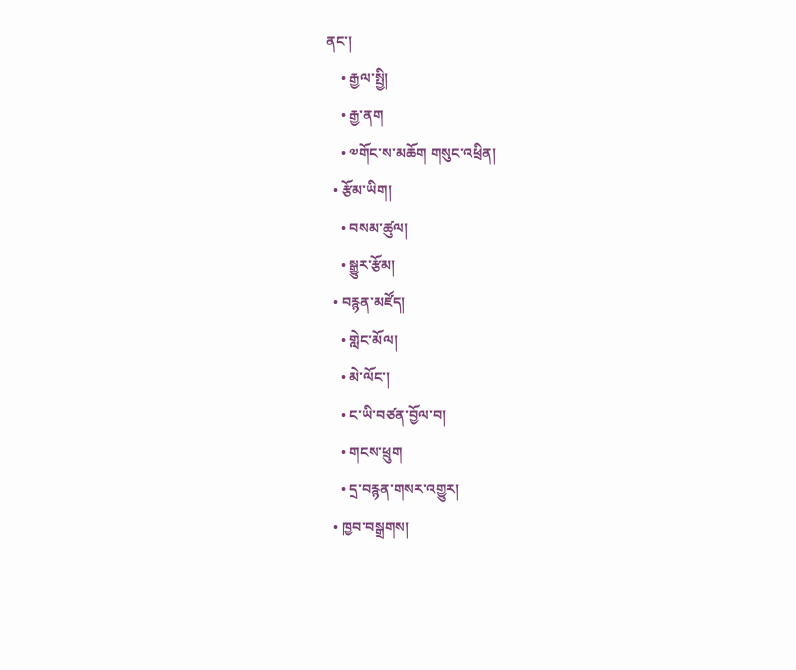ནང་།
    • རྒྱལ་སྤྱི།
    • རྒྱ་ནག
    • ༧གོང་ས་མཆོག གསུང་འཕྲིན།
  • རྩོམ་ཡིག།
    • བསམ་ཚུལ།
    • སྒྱུར་རྩོམ།
  • བརྙན་མཛོད།
    • གླེང་མོལ།
    • མེ་ལོང་།
    • ང་ཡི་བཙན་བྱོལ་བ།
    • གངས་ཕྲུག
    • དྲ་བརྙན་གསར་འགྱུར།
  • ཁྱབ་བསྒྲགས།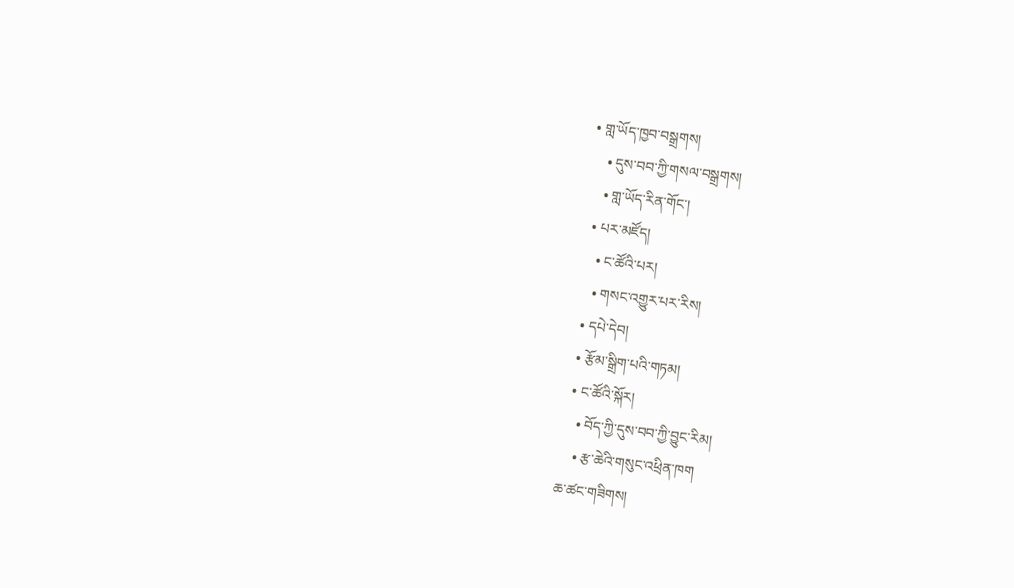• གླ་ཡོད་ཁྱབ་བསྒྲགས།
    • དུས་བབ་ཀྱི་གསལ་བསྒྲགས།
    • གླ་ཡོད་རིན་གོང་།
  • པར་མཛོད།
    • ང་ཚོའི་པར།
    • གསང་འགྱུར་པར་རིས།
  • དཔེ་དེབ།
  • རྩོམ་སྒྲིག་པའི་གཏམ།
  • ང་ཚོའི་སྐོར།
    • བོད་ཀྱི་དུས་བབ་ཀྱི་བྱུང་རིམ།
    • རྩ་ཆེའི་གསུང་འཕྲིན་ཁག
ཆ་ཚང་གཟིགས།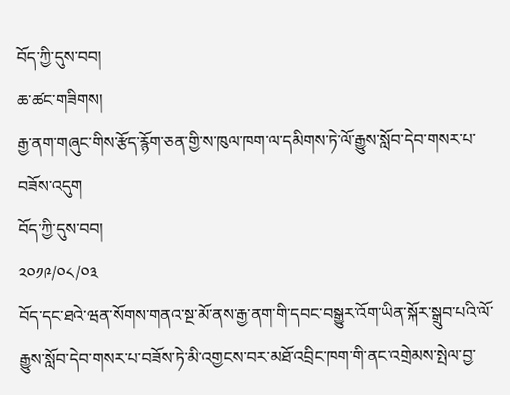བོད་ཀྱི་དུས་བབ།
ཆ་ཚང་གཟིགས།
རྒྱ་ནག་གཞུང་གིས་རྩོད་རྙོག་ཅན་གྱི་ས་ཁུལ་ཁག་ལ་དམིགས་ཏེ་ལོ་རྒྱུས་སློབ་དེབ་གསར་པ་བཟོས་འདུག
བོད་ཀྱི་དུས་བབ།
༢༠༡༩/༠༨/༠༣
བོད་དང་ཐའེ་ཝན་སོགས་གནའ་སྔ་མོ་ནས་རྒྱ་ནག་གི་དབང་བསྒྱུར་འོག་ཡིན་སྐོར་སྒྲུབ་པའི་ལོ་རྒྱུས་སློབ་དེབ་གསར་པ་བཟོས་ཏེ་མི་འགྱངས་བར་མཐོ་འབྲིང་ཁག་གི་ནང་འགྲེམས་སྤེལ་བྱ་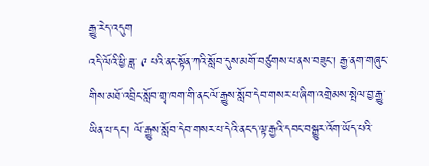རྒྱུ་རེད་འདུག
འདི་ལོའི་ཕྱི་ཟླ་ ༩ པའི་ནང་སྟོན་ཀའི་སློབ་དུས་མགོ་བཙུགས་པ་ནས་བཟུང་། རྒྱ་ནག་གཞུང་གིས་མཐོ་འབྲིང་སློབ་གྲྭ་ཁག་གི་ནང་ལོ་རྒྱུས་སློབ་དེབ་གསར་པ་ཞིག་འགྲེམས་སྤེལ་བྱ་རྒྱུ་ཡིན་པ་དང་། ལོ་རྒྱུས་སློབ་དེབ་གསར་པ་དེའི་ནང་ད་ལྟ་རྒྱའི་དབང་བསྒྱུར་འོག་ཡོད་པའི་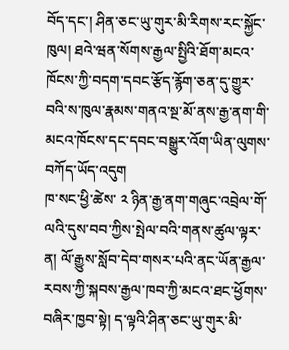བོད་དང་། ཤིན་ཅང་ཡུ་གུར་མི་རིགས་རང་སྐྱོང་ཁུལ། ཐའེ་ཝན་སོགས་རྒྱལ་སྤྱིའི་ཐོག་མངའ་ཁོངས་ཀྱི་བདག་དབང་རྩོད་རྙོག་ཅན་དུ་གྱུར་བའི་ས་ཁུལ་རྣམས་གནའ་སྔ་མོ་ནས་རྒྱ་ནག་གི་མངའ་ཁོངས་དང་དབང་བསྒྱུར་འོག་ཡིན་ལུགས་བཀོད་ཡོད་འདུག
ཁ་སང་ཕྱི་ཚེས་ ༢ ཉིན་རྒྱ་ནག་གཞུང་འབྲེལ་གོ་ལའི་དུས་བབ་ཀྱིས་སྤེལ་བའི་གནས་ཚུལ་ལྟར་ན། ལོ་རྒྱུས་སློབ་དེབ་གསར་པའི་ནང་ཡོན་རྒྱལ་རབས་ཀྱི་སྐབས་རྒྱལ་ཁབ་ཀྱི་མངའ་ཐང་ཕྱོགས་བཞིར་ཁྱབ་སྟེ། ད་ལྟའི་ཤིན་ཅང་ཡུ་གུར་མི་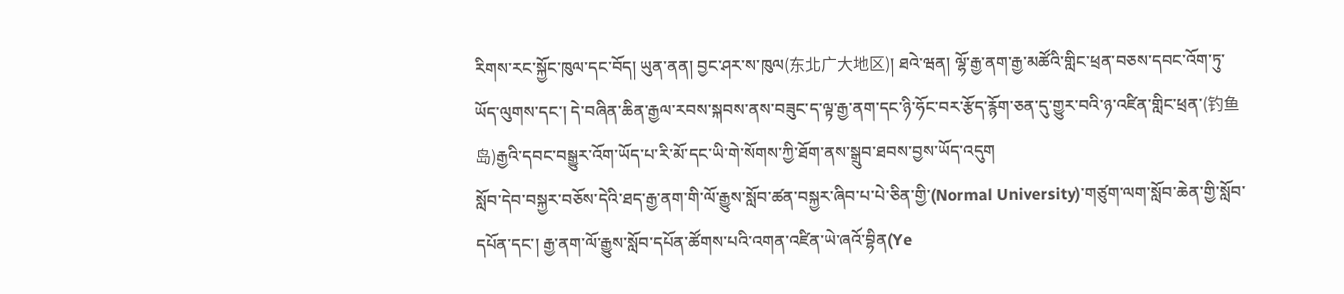རིགས་རང་སྐྱོང་ཁུལ་དང་བོད། ཡུན་ནན། བྱང་ཤར་ས་ཁུལ(东北广大地区)། ཐའེ་ཝན། ལྷོ་རྒྱ་ནག་རྒྱ་མཚོའི་གླིང་ཕྲན་བཅས་དབང་འོག་ཏུ་ཡོད་ལུགས་དང་། དེ་བཞིན་ཆིན་རྒྱལ་རབས་སྐབས་ནས་བཟུང་ད་ལྟ་རྒྱ་ནག་དང་ཉི་ཧོང་བར་རྩོད་རྙོག་ཅན་དུ་གྱུར་བའི་ཉ་འཛིན་གླིང་ཕྲན་(钓鱼岛)རྒྱའི་དབང་བསྒྱུར་འོག་ཡོད་པ་རི་མོ་དང་ཡི་གེ་སོགས་ཀྱི་ཐོག་ནས་སྒྲུབ་ཐབས་བྱས་ཡོད་འདུག
སློབ་དེབ་བསྐྱར་བཅོས་དེའི་ཐད་རྒྱ་ནག་གི་ལོ་རྒྱུས་སློབ་ཚན་བསྐྱར་ཞིབ་པ་པེ་ཅིན་གྱི་(Normal University)་གཙུག་ལག་སློབ་ཆེན་གྱི་སློབ་དཔོན་དང་། རྒྱ་ནག་ལོ་རྒྱུས་སློབ་དཔོན་ཚོགས་པའི་འགན་འཛིན་ཡེ་ཞའོ་བྷིན(Ye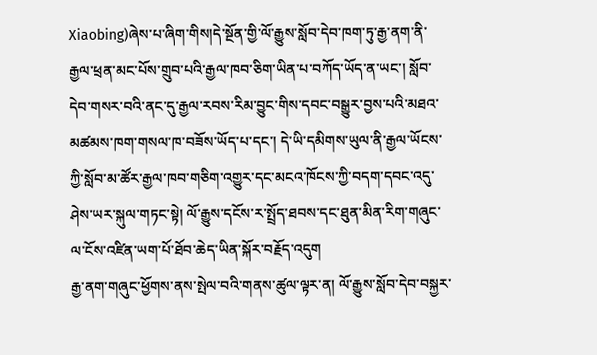Xiaobing)ཞེས་པ་ཞིག་གིས།དེ་སྔོན་གྱི་ལོ་རྒྱུས་སློབ་དེབ་ཁག་ཏུ་རྒྱ་ནག་ནི་རྒྱལ་ཕྲན་མང་པོས་གྲུབ་པའི་རྒྱལ་ཁབ་ཅིག་ཡིན་པ་བཀོད་ཡོད་ན་ཡང་། སློབ་དེབ་གསར་བའི་ནང་དུ་རྒྱལ་རབས་རིམ་བྱུང་གིས་དབང་བསྒྱུར་བྱས་པའི་མཐའ་མཚམས་ཁག་གསལ་ཁ་བཟོས་ཡོད་པ་དང་། དེ་ཡི་དམིགས་ཡུལ་ནི་རྒྱལ་ཡོངས་ཀྱི་སློབ་མ་ཚོར་རྒྱལ་ཁབ་གཅིག་འགྱུར་དང་མངའ་ཁོངས་ཀྱི་བདག་དབང་འདུ་ཤེས་ཡར་སྐུལ་གཏང་སྟེ། ལོ་རྒྱུས་དངོས་ར་སྤྲོད་ཐབས་དང་ཐུན་མིན་རིག་གཞུང་ལ་ངོས་འཛིན་ཡག་པོ་ཐོབ་ཆེད་ཡིན་སྐོར་བརྗོད་འདུག
རྒྱ་ནག་གཞུང་ཕྱོགས་ནས་སྤེལ་བའི་གནས་ཚུལ་ལྟར་ན། ལོ་རྒྱུས་སློབ་དེབ་བསྐྱར་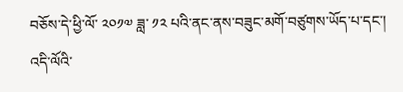བཅོས་དེ་ཕྱི་ལོ་ ༢༠༡༧ ཟླ་ ༡༢ པའི་ནང་ནས་བཟུང་མགོ་བཙུགས་ཡོད་པ་དང་། འདི་ལོའི་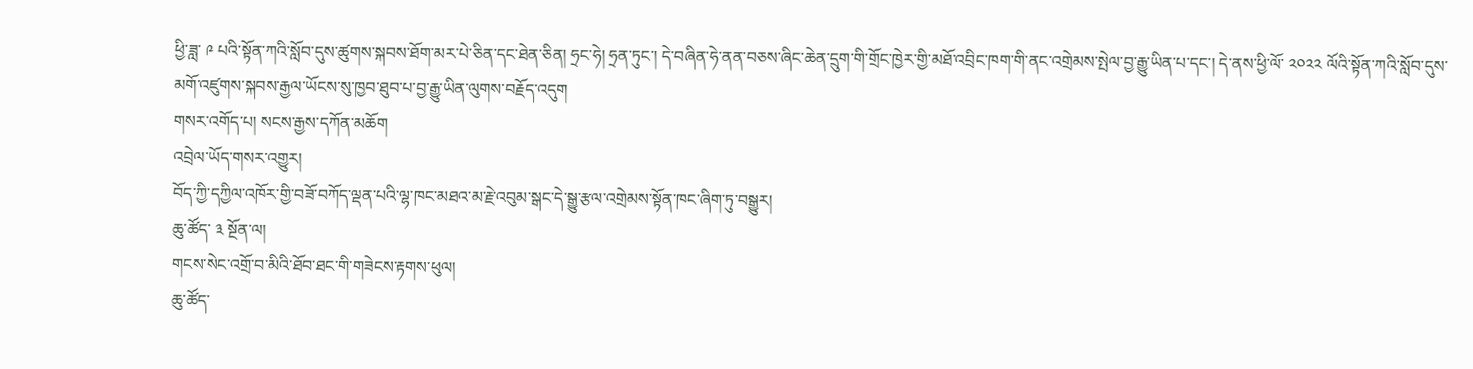ཕྱི་ཟླ་ ༩ པའི་སྟོན་ཀའི་སློབ་དུས་ཚུགས་སྐབས་ཐོག་མར་པེ་ཅིན་དང་ཐེན་ཅིན། ཧྲང་ཧེ། ཧྲན་ཏུང་། དེ་བཞིན་ཧེ་ནན་བཅས་ཞིང་ཆེན་དྲུག་གི་གྲོང་ཁྱེར་གྱི་མཐོ་འབྲིང་ཁག་གི་ནང་འགྲེམས་སྤེལ་བྱ་རྒྱུ་ཡིན་པ་དང་། དེ་ནས་ཕྱི་ལོ་ ༢༠༢༢ ལོའི་སྟོན་ཀའི་སློབ་དུས་མགོ་འཛུགས་སྐབས་རྒྱལ་ཡོངས་སུ་ཁྱབ་ཐུབ་པ་བྱ་རྒྱུ་ཡིན་ལུགས་བརྗོད་འདུག
གསར་འགོད་པ། སངས་རྒྱས་དཀོན་མཆོག
འབྲེལ་ཡོད་གསར་འགྱུར།
བོད་ཀྱི་དཀྱིལ་འཁོར་གྱི་བཟོ་བཀོད་ལྡན་པའི་ལྷ་ཁང་མཐའ་མ་རྗེ་འབུམ་སྒང་དེ་སྒྱུ་རྩལ་འགྲེམས་སྟོན་ཁང་ཞིག་ཏུ་བསྒྱུར།
ཆུ་ཚོད་ ༣ སྔོན་ལ།
གངས་སེང་འགྲོ་བ་མིའི་ཐོབ་ཐང་གི་གཟེངས་རྟགས་ཕུལ།
ཆུ་ཚོད་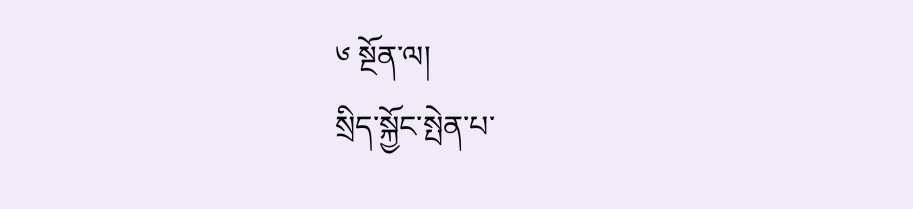༦ སྔོན་ལ།
སྲིད་སྐྱོང་སྤེན་པ་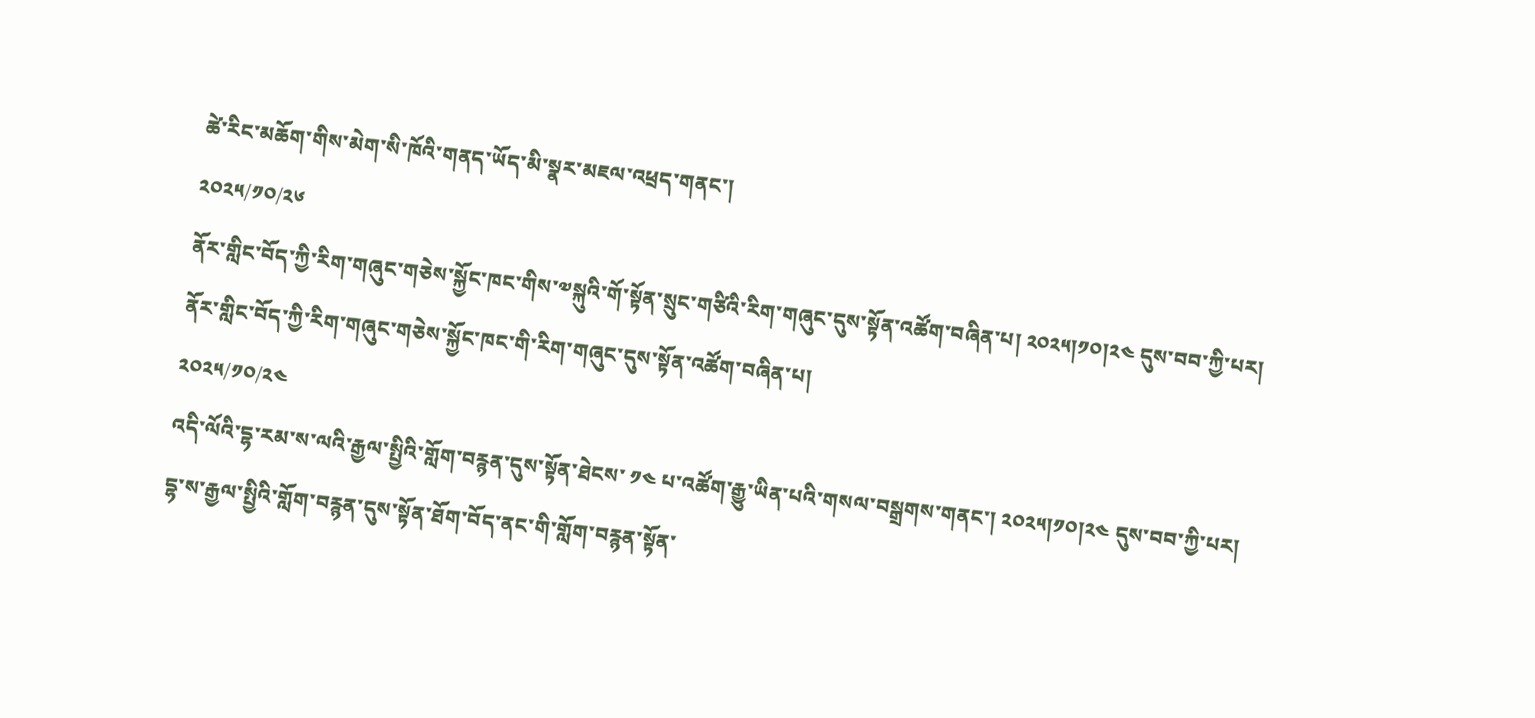ཚེ་རིང་མཆོག་གིས་མེག་སི་ཁོའི་གནད་ཡོད་མི་སྣར་མཇལ་འཕྲད་གནང་།
༢༠༢༥/༡༠/༢༦
ནོར་གླིང་བོད་ཀྱི་རིག་གཞུང་གཅེས་སྐྱོང་ཁང་གིས་༧སྐུའི་གོ་སྟོན་སྲུང་གཙིའི་རིག་གཞུང་དུས་སྟོན་འཚོག་བཞིན་པ། ༢༠༢༥།༡༠།༢༤ དུས་བབ་ཀྱི་པར།
ནོར་གླིང་བོད་ཀྱི་རིག་གཞུང་གཅེས་སྐྱོང་ཁང་གི་རིག་གཞུང་དུས་སྟོན་འཚོག་བཞིན་པ།
༢༠༢༥/༡༠/༢༤
འདི་ལོའི་དྷ་རམ་ས་ལའི་རྒྱལ་སྤྱིའི་གློག་བརྙན་དུས་སྟོན་ཐེངས་ ༡༤ པ་འཚོག་རྒྱུ་ཡིན་པའི་གསལ་བསྒྲགས་གནང་། ༢༠༢༥།༡༠།༢༤ དུས་བབ་ཀྱི་པར།
དྷ་ས་རྒྱལ་སྤྱིའི་གློག་བརྙན་དུས་སྟོན་ཐོག་བོད་ནང་གི་གློག་བརྙན་སྟོན་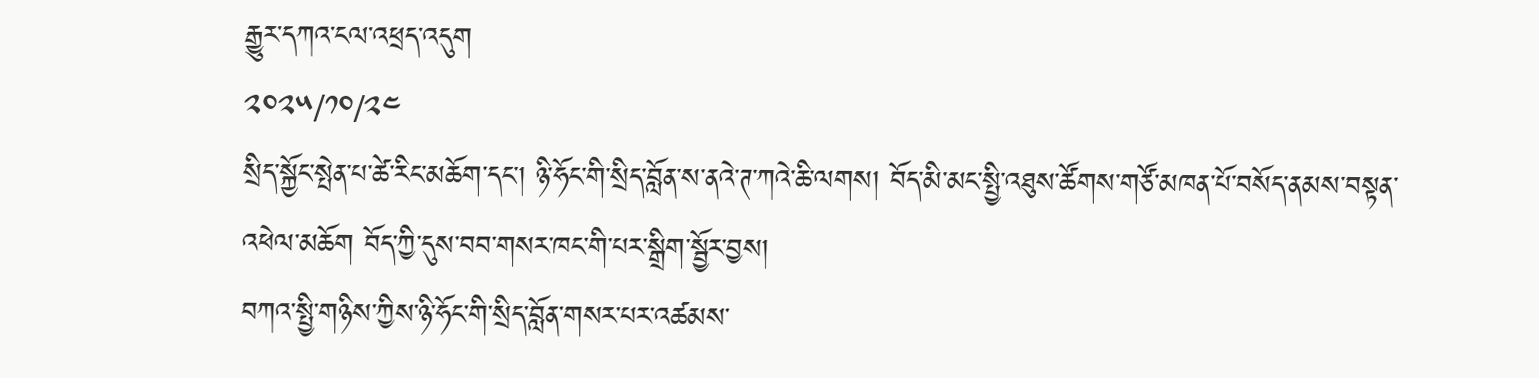རྒྱུར་དཀའ་ངལ་འཕྲད་འདུག
༢༠༢༥/༡༠/༢༤
སྲིད་སྐྱོང་སྤེན་པ་ཚེ་རིང་མཆོག་དང་། ཉི་ཧོང་གི་སྲིད་བློན་ས་ནའེ་ཊ་ཀའེ་ཆི་ལགས། བོད་མི་མང་སྤྱི་འཐུས་ཚོགས་གཙོ་མཁན་པོ་བསོད་ནམས་བསྟན་འཕེལ་མཆོག བོད་ཀྱི་དུས་བབ་གསར་ཁང་གི་པར་སྒྲིག་སྦྱོར་བྱས།
བཀའ་སྤྱི་གཉིས་ཀྱིས་ཉི་ཧོང་གི་སྲིད་བློན་གསར་པར་འཚམས་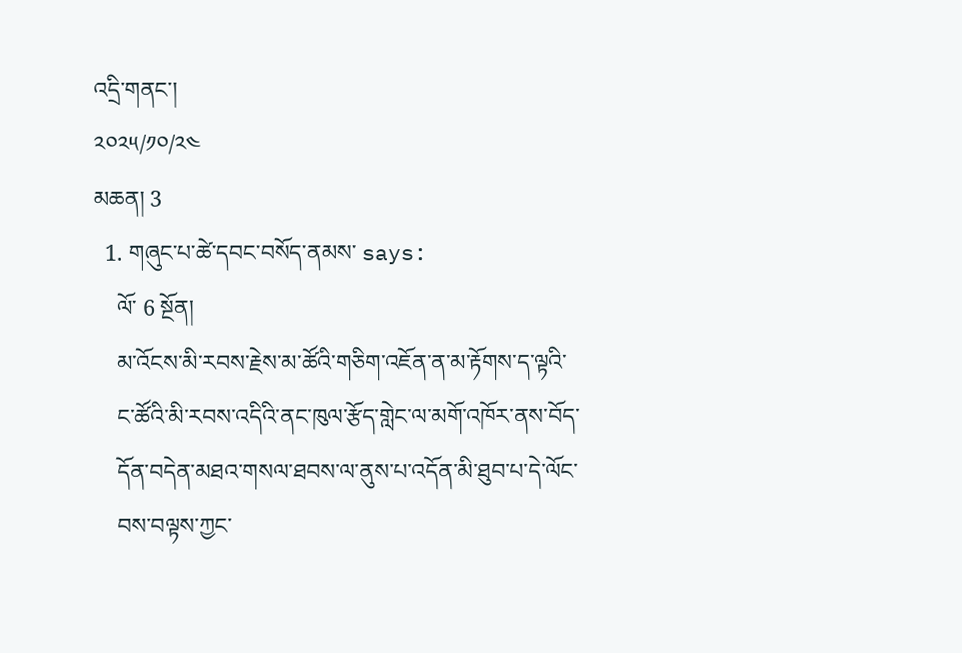འདྲི་གནང་།
༢༠༢༥/༡༠/༢༤
མཆན། 3
  1. གཞུང་པ་ཚེ་དབང་བསོད་ནམས་ says:
    ལོ་ 6 སྔོན།
    མ་འོངས་མི་རབས་རྗེས་མ་ཚོའི་གཅིག་འཇོན་ན་མ་རྟོགས་ད་ལྟའི་
    ང་ཚོའི་མི་རབས་འདིའི་ནང་ཁུལ་རྩོད་གླེང་ལ་མགོ་འཁོར་ནས་བོད་
    དོན་བདེན་མཐའ་གསལ་ཐབས་ལ་ནུས་པ་འདོན་མི་ཐུབ་པ་དེ་ལོང་
    བས་བལྟས་ཀྱང་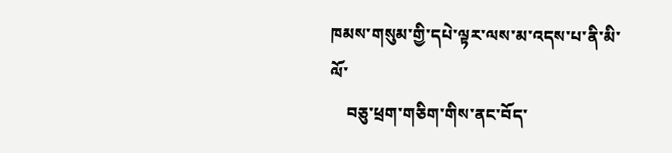ཁམས་གསུམ་གྱི་དཔེ་ལྟར་ལས་མ་འདས་པ་ནི་མི་ལོ་
    བཅུ་ཕྲག་གཅིག་གིས་ནང་བོད་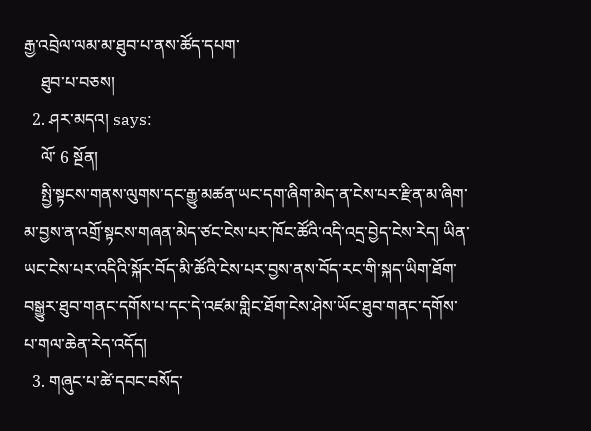རྒྱ་འབྲེལ་ལམ་མ་ཐུབ་པ་ནས་ཚོད་དཔག་
    ཐུབ་པ་བཅས།
  2. ཤར་མདའ། says:
    ལོ་ 6 སྔོན།
    སྤྱི་སྟངས་གནས་ལུགས་དང་རྒྱུ་མཚན་ཡང་དག་ཞིག་མེད་ན་ངེས་པར་རྫིན་མ་ཞིག་མ་བྱས་ན་འགྲོ་སྟངས་གཞན་མེད་ཙང་ངེས་པར་ཁོང་ཚོའི་འདི་འདྲ་བྱེད་ངེས་རེད། ཡིན་ཡང་ངེས་པར་འདིའི་སྐོར་བོད་མི་ཚོའི་ངེས་པར་བྱས་ནས་བོད་རང་གི་སྐད་ཡིག་ཐོག་བསྒྱུར་ཐུབ་གནང་དགོས་པ་དང་དེ་འཛམ་གླིང་ཐོག་ངེས་ཤེས་ཡོང་ཐུབ་གནང་དགོས་པ་གལ་ཆེན་རེད་འདོད།
  3. གཞུང་པ་ཚེ་དབང་བསོད་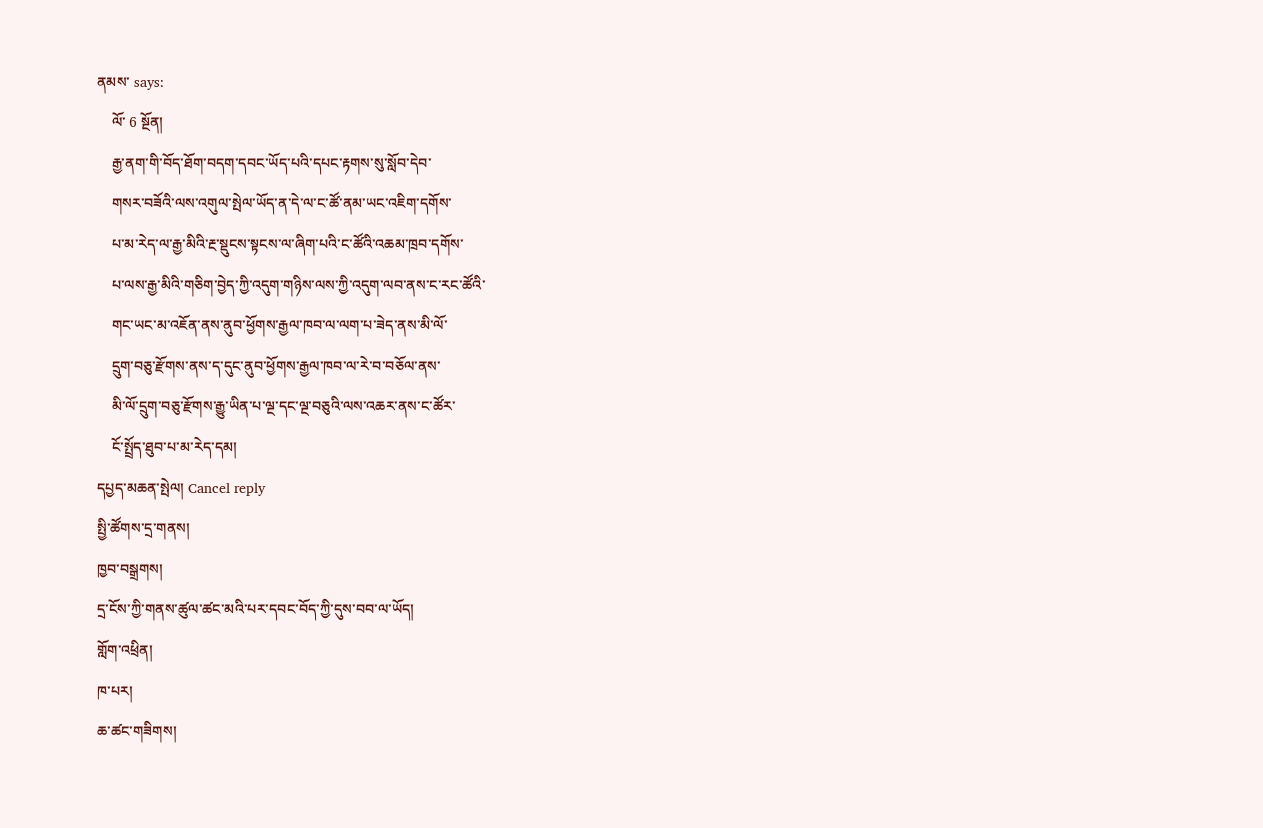ནམས་ says:
    ལོ་ 6 སྔོན།
    རྒྱ་ནག་གི་བོད་ཐོག་བདག་དབང་ཡོད་པའི་དཔང་རྟགས་སུ་སློབ་དེབ་
    གསར་བཟོའི་ལས་འགུལ་སྤེལ་ཡོད་ན་དེ་ལ་ང་ཚོ་ནམ་ཡང་འཇིག་དགོས་
    པ་མ་རེད་ལ་རྒྱ་མིའི་རྔ་སྡུངས་སྟངས་ལ་ཞིག་པའི་ང་ཚོའི་འཆམ་ཁྲབ་དགོས་
    པ་ལས་རྒྱ་མིའི་གཅིག་བྱེད་ཀྱི་འདུག་གཉིས་ལས་ཀྱི་འདུག་ལབ་ནས་ང་རང་ཚོའི་
    གང་ཡང་མ་འཇོན་ནས་ནུབ་ཕྱོགས་རྒྱལ་ཁབ་ལ་ལག་པ་ཟེད་ནས་མི་ལོ་
    དྲུག་བཅུ་རྫོགས་ནས་ད་དུང་ནུབ་ཕྱོགས་རྒྱལ་ཁབ་ལ་རེ་བ་བཅོལ་ནས་
    མི་ལོ་དྲུག་བཅུ་རྫོགས་རྒྱུ་ཡིན་པ་ལྔ་དང་ལྔ་བཅུའི་ལས་འཆར་ནས་ང་ཚོར་
    ངོ་སྤྲོད་ཐུབ་པ་མ་རེད་དམ།
དཔྱད་མཆན་སྤེལ། Cancel reply
སྤྱི་ཚོགས་དྲ་གནས།
ཁྱབ་བསྒྲགས།
དྲ་ངོས་ཀྱི་གནས་ཚུལ་ཚང་མའི་པར་དབང་བོད་ཀྱི་དུས་བབ་ལ་ཡོད།
གློག་འཕྲིན།
ཁ་པར།
ཆ་ཚང་གཟིགས།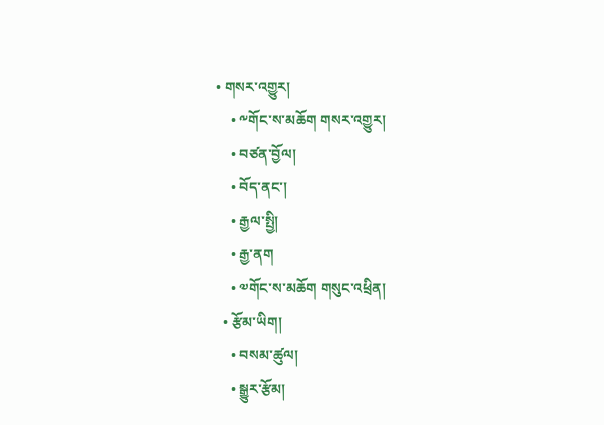• གསར་འགྱུར།
    • ༸གོང་ས་མཆོག གསར་འགྱུར།
    • བཙན་བྱོལ།
    • བོད་ནང་།
    • རྒྱལ་སྤྱི།
    • རྒྱ་ནག
    • ༧གོང་ས་མཆོག གསུང་འཕྲིན།
  • རྩོམ་ཡིག།
    • བསམ་ཚུལ།
    • སྒྱུར་རྩོམ།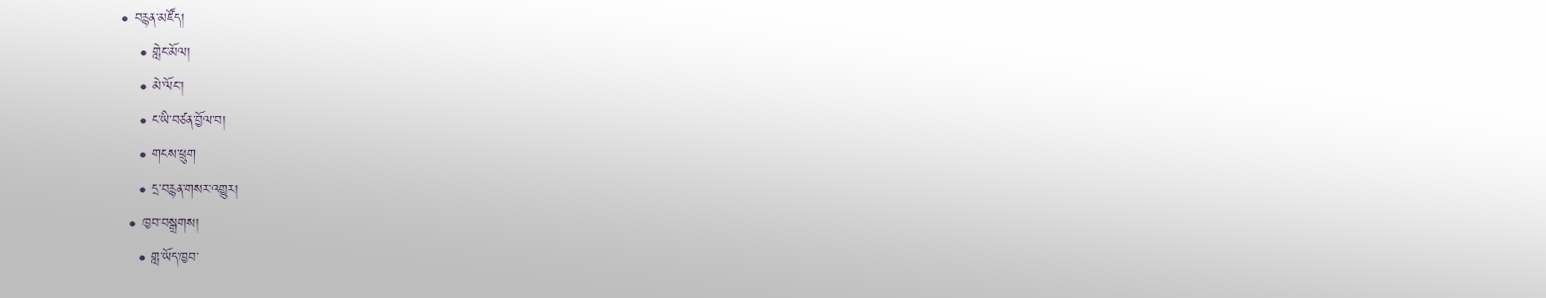• བརྙན་མཛོད།
    • གླེང་མོལ།
    • མེ་ལོང་།
    • ང་ཡི་བཙན་བྱོལ་བ།
    • གངས་ཕྲུག
    • དྲ་བརྙན་གསར་འགྱུར།
  • ཁྱབ་བསྒྲགས།
    • གླ་ཡོད་ཁྱབ་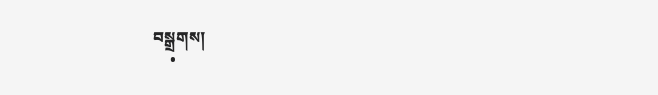བསྒྲགས།
    •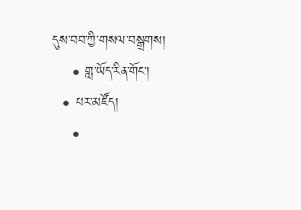དུས་བབ་ཀྱི་གསལ་བསྒྲགས།
    • གླ་ཡོད་རིན་གོང་།
  • པར་མཛོད།
    •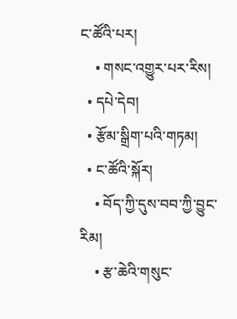ང་ཚོའི་པར།
    • གསང་འགྱུར་པར་རིས།
  • དཔེ་དེབ།
  • རྩོམ་སྒྲིག་པའི་གཏམ།
  • ང་ཚོའི་སྐོར།
    • བོད་ཀྱི་དུས་བབ་ཀྱི་བྱུང་རིམ།
    • རྩ་ཆེའི་གསུང་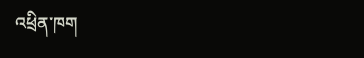འཕྲིན་ཁག